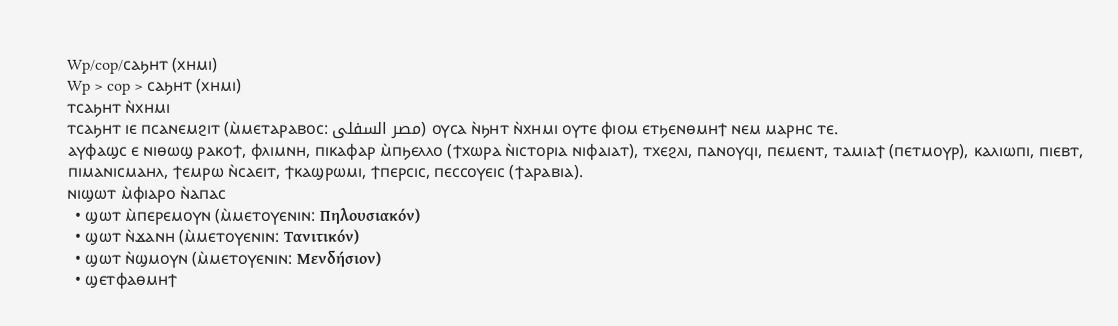Wp/cop/ⲥⲁϧⲏⲧ (ⲭⲏⲙⲓ)
Wp > cop > ⲥⲁϧⲏⲧ (ⲭⲏⲙⲓ)
ⲧⲥⲁϧⲏⲧ ⲛ̀ⲭⲏⲙⲓ
ⲧⲥⲁϧⲏⲧ ⲓⲉ ⲡⲥⲁⲛⲉⲙϩⲓⲧ (ⲙ̀ⲙⲉⲧⲁⲣⲁⲃⲟⲥ: مصر السفلى) ⲟⲩⲥⲁ ⲛ̀ϧⲏⲧ ⲛ̀ⲭⲏⲙⲓ ⲟⲩⲧⲉ ⲫⲓⲟⲙ ⲉⲧϧⲉⲛⲑⲙⲏϯ ⲛⲉⲙ ⲙⲁⲣⲏⲥ ⲧⲉ.
ⲁⲩⲫⲁϣⲥ ⲉ ⲛⲓⲑⲱϣ ⲣⲁⲕⲟϯ, ⲫⲗⲓⲙⲛⲏ, ⲡⲓⲕⲁⲫⲁⲣ ⲙ̀ⲡϧⲉⲗⲗⲟ (ϯⲭⲱⲣⲁ ⲛ̀ⲓⲥⲧⲟⲣⲓⲁ ⲛⲓⲫⲁⲓⲁⲧ), ⲧⲭⲉϩⲗⲓ, ⲡⲁⲛⲟⲩϥⲓ, ⲡⲉⲙⲉⲛⲧ, ⲧⲁⲙⲓⲁϯ (ⲡⲉⲧⲙⲟⲩⲣ), ⲕⲁⲗⲓⲱⲡⲓ, ⲡⲓⲉⲃⲧ, ⲡⲓⲙⲁⲛⲓⲥⲙⲁⲏⲗ, ϯⲉⲙⲣⲱ ⲛ̀ⲥⲁⲉⲓⲧ, ϯⲕⲁϣⲣⲱⲙⲓ, ϯⲡⲉⲣⲥⲓⲥ, ⲡⲉⲥⲥⲟⲩⲉⲓⲥ (ϯⲁⲣⲁⲃⲓⲁ).
ⲛⲓϣⲱⲧ ⲙ̀ⲫⲓⲁⲣⲟ ⲛ̀ⲁⲡⲁⲥ
  • ϣⲱⲧ ⲙ̀ⲡⲉⲣⲉⲙⲟⲩⲛ (ⲙ̀ⲙⲉⲧⲟⲩⲉⲛⲓⲛ: Πηλουσιακόν)
  • ϣⲱⲧ ⲛ̀ϫⲁⲛⲏ (ⲙ̀ⲙⲉⲧⲟⲩⲉⲛⲓⲛ: Τανιτικόν)
  • ϣⲱⲧ ⲛ̀ϣⲙⲟⲩⲛ (ⲙ̀ⲙⲉⲧⲟⲩⲉⲛⲓⲛ: Μενδήσιον)
  • ϣⲉⲧⲫⲁⲑⲙⲏϯ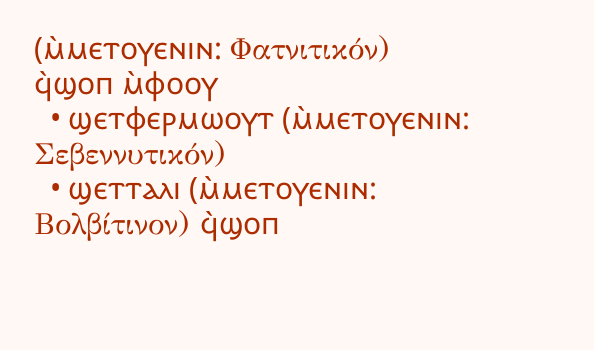(ⲙ̀ⲙⲉⲧⲟⲩⲉⲛⲓⲛ: Φατνιτικόν) ϥ̀ϣⲟⲡ ⲙ̀ⲫⲟⲟⲩ
  • ϣⲉⲧⲫⲉⲣⲙⲱⲟⲩⲧ (ⲙ̀ⲙⲉⲧⲟⲩⲉⲛⲓⲛ: Σεβεννυτικόν)
  • ϣⲉⲧⲧⲁⲗⲓ (ⲙ̀ⲙⲉⲧⲟⲩⲉⲛⲓⲛ: Βολβίτινον) ϥ̀ϣⲟⲡ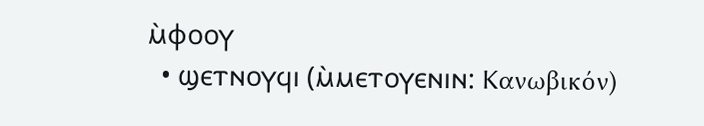ⲙ̀ⲫⲟⲟⲩ
  • ϣⲉⲧⲛⲟⲩϥⲓ (ⲙ̀ⲙⲉⲧⲟⲩⲉⲛⲓⲛ: Κανωβικόν)